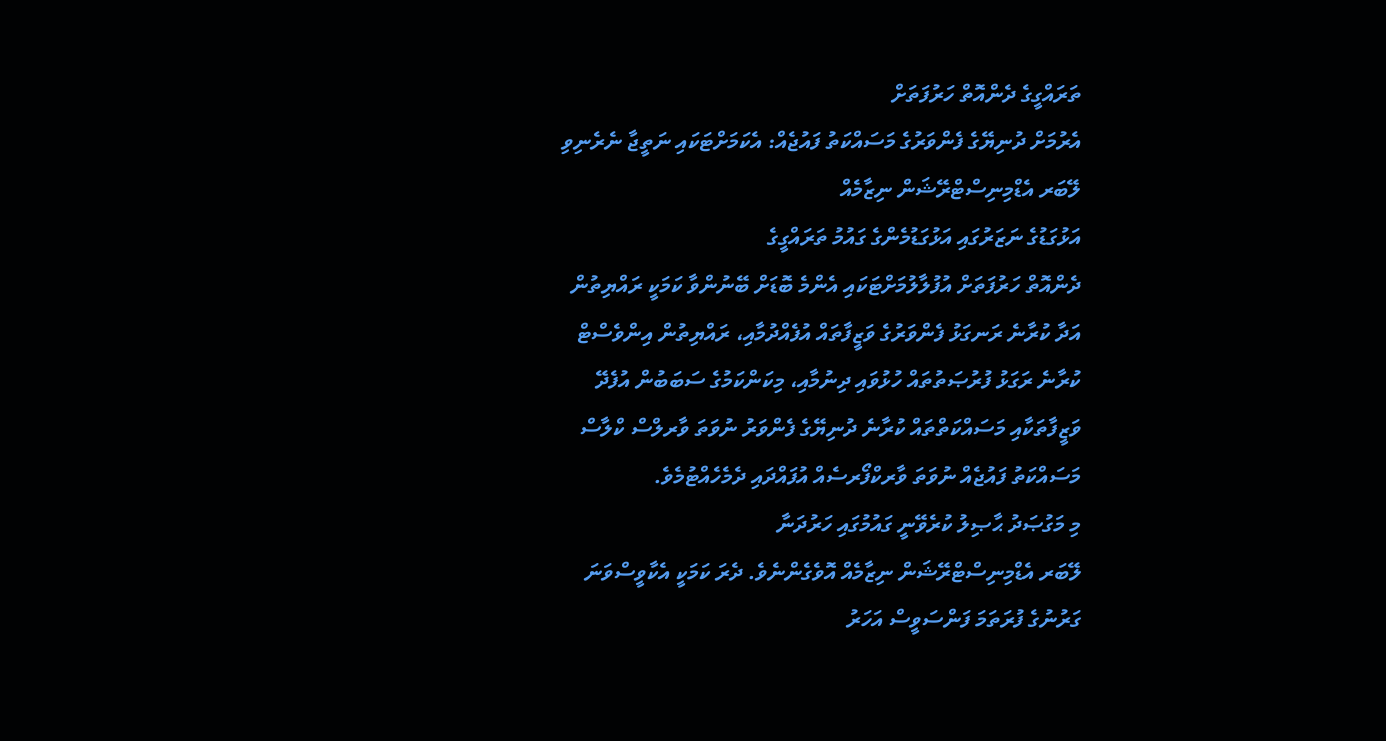ތަރައްގީގެ ދެންއޮތް ހަރުފަތަށް
އެރުމަށް ދުނިޔޭގެ ފެންވަރުގެ މަސައްކަތު ފައުޖެއް: އެކަމަށްޓަކައި ނަތީޖާ ނެރެނިވި
ލޭބަރ އެޑްމިނިސްޓްރޭޝަން ނިޒާމެއް
އަޅުގަޑުގެ ނަޒަރުގައި އަޅުގަޑުމެންގެ ގައުމު ތަރައްގީގެ
ދެންއޮތް ހަރުފަތަށް އުފުލާލުމަށްޓަކައި އެންމެ ބޮޑަށް ބޭނުންވާ ކަމަކީ ރައްޔިތުން
އަދާ ކުރާނެ ރަނގަޅު ފެންވަރުގެ ވަޒީފާތައް އުފެއްދުމާއި، ރައްޔިތުން އިންވެސްޓް
ކުރާނެ ރަގަޅު ފުރުޞަތުތައް ހުޅުވައި ދިނުމާއި، މިކަންކަމުގެ ސަބަބުން އުފެދޭ
ވަޒީފާތަކާއި މަސައްކަތްތައް ކުރާނެ ދުނިޔޭގެ ފެންވަރު ނުވަތަ ވާރލްސް ކްލާސް
މަސައްކަތު ފައުޖެއް ނުވަތަ ވާރކްފޯރސެއް އުފައްދައި ދެމެހެއްޓުމެވެ.
މި މަގުޞަދު ޙާޞިލު ކުރެވޭނީ ގައުމުގައި ހަރުދަނާ
ލޭބަރ އެޑްމިނިސްޓްރޭޝަން ނިޒާމެއް އޮވެގެންނެވެ. ދެރަ ކަމަކީ އެކާވީސްވަނަ
ގަރުނުގެ ފުރަތަމަ ފަންސަވީސް އަހަރު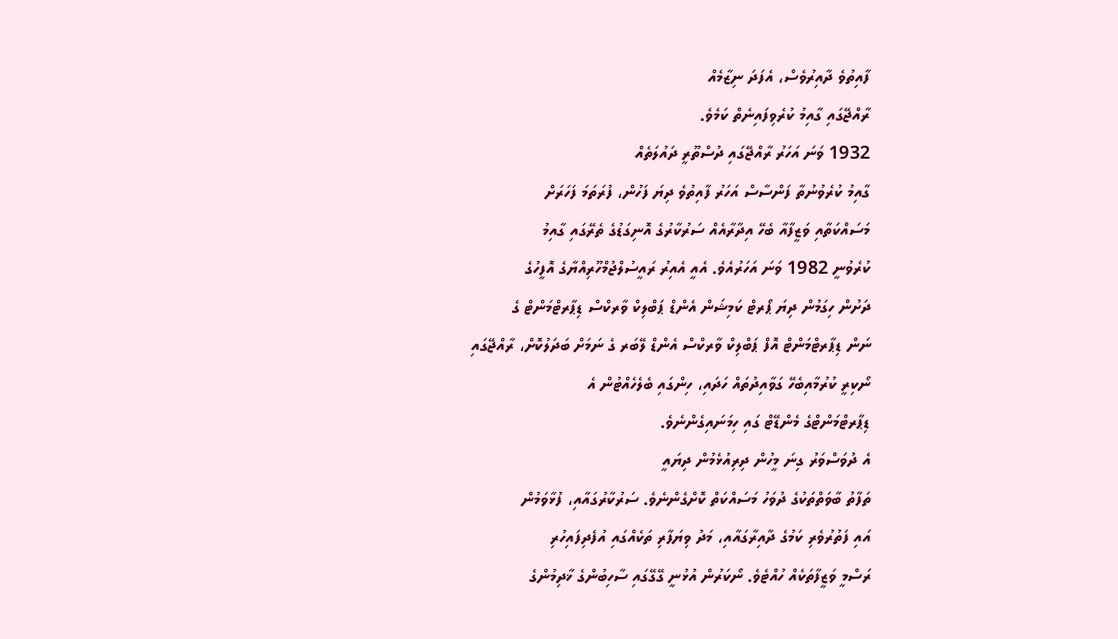ފާއިތުވެ ދާއިރުވެސް، އެފަދަ ނިޒާމެއް
ރާއްޖޭގައި ގާއިމު ކުރެވިފައިނެތް ކަމެވެ.
1932 ވަނަ އަހަރު ރާއްޖޭގައި ދުސްތޫރީ ދައުލަތެއް
ގާއިމު ކުރެވުނުތާ ފަންސާސް އަހަރު ފާއިތުވެ ދިޔަ ފަހުން، ފުރަތަމަ ފަހަރަށް
މަސައްކަތާއި ވަޒީފާއާ ބެހޭ އިދާރާއެއް ސަރުކާރުގެ އޮނިގަޑުގެ ތެރޭގައި ގާއިމު
ކުރެވުނީ 1982 ވަނަ އަހަރުއެވެ. އެއީ އެއިރު ރައީސުލްޖުމްހޫރިއްޔާގެ އޮފީހުގެ
ދަށުން ހިގަމުން ދިޔަ ޕޯރޓް ކަމިޝަން އެންޑް ޕަބްލިކް ވާރކްސް ޑިޕާރޓްމަންޓް ގެ
ނަން ޑިޕާރޓްމަންޓް އޮފް ޕަބްލިކް ވާރކްސް އެންޑް ލޭބަރ ގެ ނަމަށް ބަދަލުކޮށް، ރާއްޖޭގައި
ނޯކިރީ ކުރުމާއިބެހޭ ގަވާއިދުތައް ހަދައި، ހިންގައި ބެލެހެއްޓުން އެ
ޑިޕާރޓްމަންޓްގެ މެންޑޭޓް ގައި ހިމަނައިގެންނެވެ.
އެ ދުވަސްވަރު ގިނަ މީހުން ދިރިއުޅެމުން ދިޔައީ
ތަފާތު ބާވަތްތަކުގެ ދުވަހު މަސައްކަތް ކޮށްގެންނެވެ. ސަރުކާރުގައާއި، ފުޅާވަމުން
އައި ފަތުރުވެރި ކަމުގެ ދާއިރާގައާއި، މަދު ވިޔަފާރި ތަކެއްގައި އުފެދިފައިހުރި
ރަސްމީ ވަޒީފާތަކެއް ހުއްޓެވެ. ނޯކަރުން އުޅުނީ ގޭގޭގައި ސާހިބުންގެ ޚާދިމުންގެ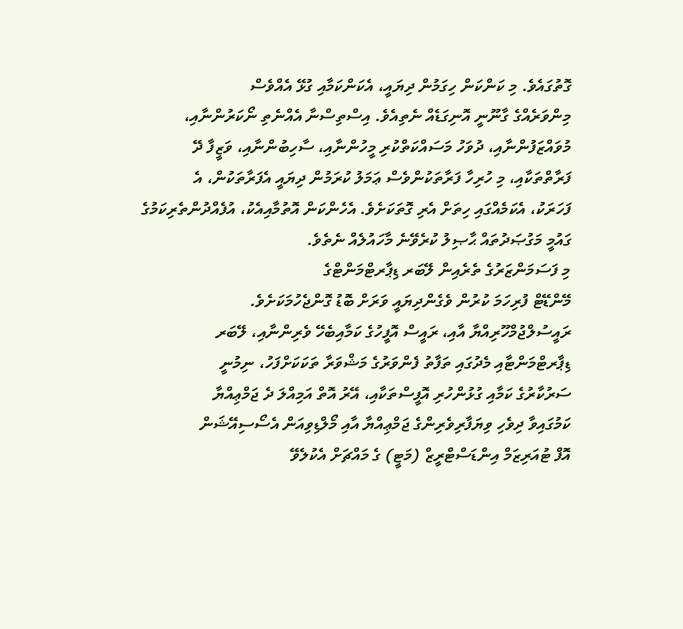ގޮތުގައެވެ. މި ކަންކަން ހިގަމުން ދިޔައީ، އެކަންކަމާއި ގުޅޭ އެއްވެސް
މިންވަރެއްގެ ގާނޫނީ އޮނިގަޑެއް ނެތިއެވެ. އިސްތިސްނާ އެއްނެތި ނޯކަރުންނާއި،
މުވައްޒަފުންނާއި، ދުވަހު މަސައްކަތްކުރި މީހުންނާއި، ސާހިބުންނާއި، ވަޒީފާ ދޭ
ފަރާތްތަކާއި، މި ހުރިހާ ފަރާތަކުންވެސް ޢަމަލު ކުރަމުން ދިޔައީ އެފަރާތަކުން، އެ
ފަހަރަކު، އެކަމެއްގައި ހިތަށް އެރި ގޮތަކަށެވެ. އެހެންކަން އޮތުމާއިއެކު، އުފެއްދުންތެރިކަމުގެ
ގައުމީ މަގުޞަދުތައް ޙާޞިލު ކުރެވޭނެ މާހައުލެއް ނެތެވެ.
މި ފަސަމަންޒަރުގެ ތެރެއިން ލޭބަރ ޑިޕާރޓްމަންޓްގެ
މޭންޑޭޓް ފުރިހަމަ ކުރުން ވެގެންދިޔައީ ވަރަށް ބޮޑު ގޮންޖެހުމަކަށެވެ.
ރައީސުލްޖުމްހޫރިއްޔާ އާއި، ރައީސް އޮފީހުގެ ކަމާއިބެހޭ ވެރިންނާއި، ލޭބަރ
ޑިޕާރޓްމަންޓާއި މެދުގައި ތަފާތު ފެންވަރުގެ މަޝްވަރާ ތަކަކަށްފަހު، ނިމުނީ
ސަރުކާރުގެ ކަމާއި ގުޅުންހުރި އޮފީސްތަކާއި، އޭރު އޮތް އަމިއްލަ ދެ ޖަމްޢިއްޔާ
ކަމުގައިވާ ދިވެހި ވިޔަފާރިވެރިންގެ ޖަމްޢިއްޔާ އާއި މޯލްޑިވިއަން އެސޯސިއޭޝަން
އޮފް ޓުއަރިޒަމް އިންޑަސްޓްރީޒް (މަޓީ) ގެ މައްޗަށް އެކުލެވޭ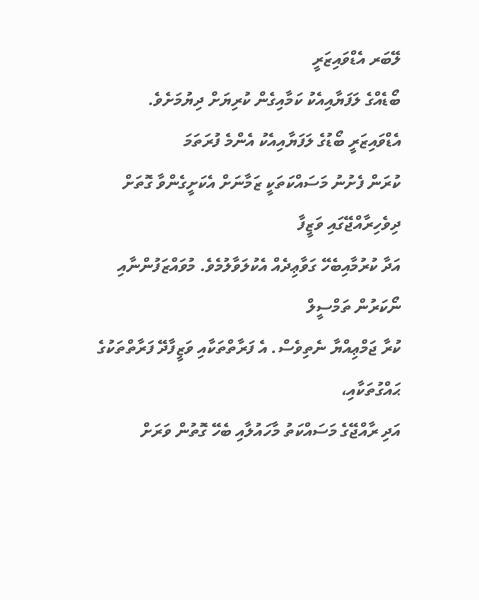ލޭބަރ އެޑްވައިޒަރީ
ބޯޑެއްގެ ލަފަޔާއިއެކު ކަމާއިގެން ކުރިޔަށް ދިޔުމަށެވެ.
އެޑްވައިޒަރީ ބޯޑުގެ ލަފަޔާއިއެކު އެންމެ ފުރަތަމަ
ކުރަން ފެށުނު މަސައްކަތަކީ ޒަމާނަށް އެކަށީގެންވާ ގޮތަށް ދިވެހިރާއްޖޭގައި ވަޒީފާ
އަދާ ކުރުމާއިބެހޭ ގަވާޢިދެއް އެކުލަވާލުމެވެ. މުވައްޒަފުންނާއި ނޯކަރުން ތަމްސީލް
ކުރާ ޖަމްޢިއްޔާ ނެތިވެސް. އެ ފަރާތްތަކާއި ވަޒީފާދޭ ފަރާތްތަކުގެ ޙައްގުތަކާއި،
އަދި ރާއްޖޭގެ މަސައްކަތު މާހައުލާއި ބެހޭ ގޮތުން ވަރަށް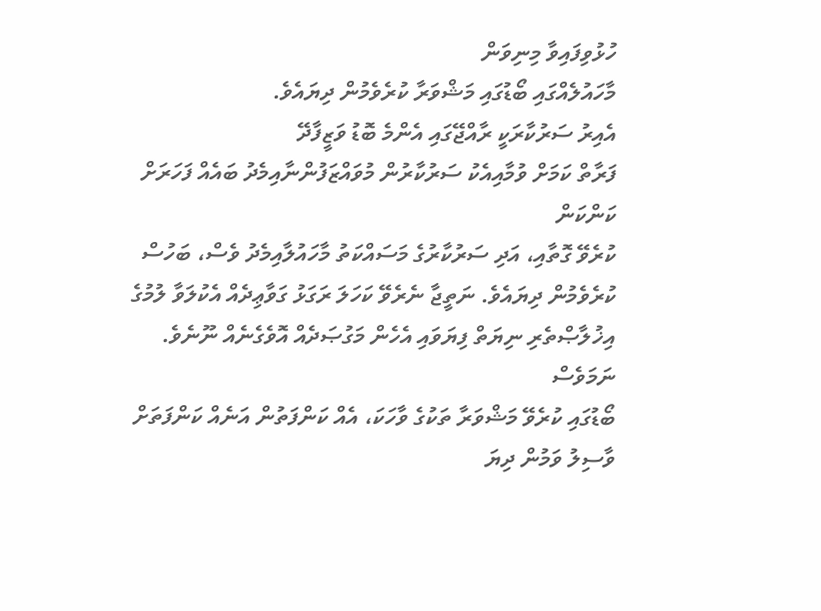ހުޅުވިފައިވާ މިނިވަން
މާހައުލެއްގައި ބޯޑުގައި މަޝްވަރާ ކުރެވެމުން ދިޔައެވެ.
އެއިރު ސަރުކާރަކީ ރާއްޖޭގައި އެންމެ ބޮޑު ވަޒީފާދޭ
ފަރާތް ކަމަށް ވުމާއިއެކު ސަރުކާރުން މުވައްޒަފުންނާއިމެދު ބައެއް ފަހަރަށް ކަންކަން
ކުރެވޭ ގޮތާއި، އަދި ސަރުކާރުގެ މަސައްކަތު މާހައުލާއިމެދު ވެސް، ބަހުސް
ކުރެވެމުން ދިޔައެވެ. ނަތީޖާ ނެރެވޭ ކަހަލަ ރަގަޅު ގަވާޢިދެއް އެކުލަވާ ލުމުގެ
އިޚުލާޞްތެރި ނިޔަތް ފިޔަވައި އެހެން މަގުޞަދެއް އޮވެގެނެއް ނޫނެވެ. ނަމަވެސް
ބޯޑުގައި ކުރެވޭ މަޝްވަރާ ތަކުގެ ވާހަކަ، އެއް ކަންފަތުން އަނެއް ކަންފަތަށް
ވާސިލު ވަމުން ދިޔަ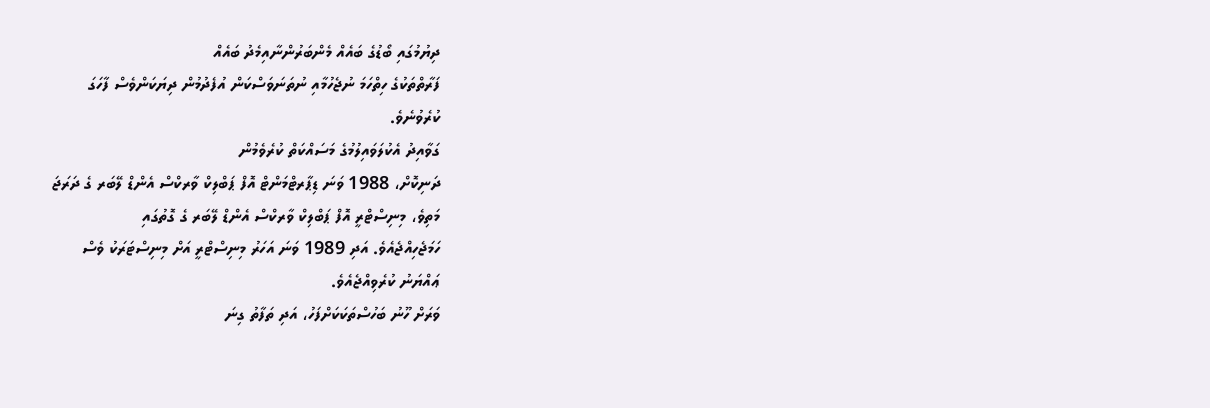ދިޔުމުގައި ބޯޑުގެ ބައެއް މެންބަރުންނާއިމެދު ބައެއް
ފަރާތްތަކުގެ ހިތްހަމަ ނުޖެހުމާއި ނުތަނަވަސްކަން އުފެދުމުން ދިޔަކަންވެސް ފާހަގަ
ކުރެވުނެވެ.
ގަވާއިދު އެކުލަވައިލުމުގެ މަސައްކަތް ކުރެވެމުން
ދަނިކޮށް، 1988 ވަނަ ޑިޕާރޓްމަންޓް އޮފް ޕަބްލިކް ވާރކްސް އެންޑް ލޭބަރ ގެ ދަރަޖަ
މަތިވެ، މިނިސްޓްރީ އޮފް ޕަބްލިކް ވާރކްސް އެންޑް ލޭބަރ ގެ ގޮތުގައި
ހަމަޖެހިއްޖެއެވެ. އަދި 1989 ވަނަ އަހަރު މިނިސްޓްރީ އަށް މިނިސްޓަރަކު ވެސް
ޢައްޔަނު ކުރެވިއްޖެއެވެ.
ވަރަށް ހޫނު ބަހުސްތަކަކަށްފަހު، އަދި ތަފާތު ގިނަ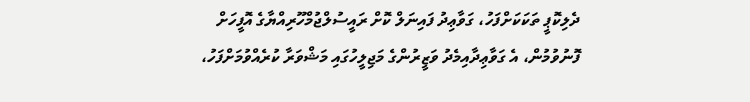ދެލިކޮޕީ ތަކަކަށްފަހު، ގަވާޢިދު ފައިނަލް ކޮށް ރައީސުލްޖުމްހޫރިއްޔާގެ އޮފީހަށް
ފޮނުވުމުން، އެ ގަވާޢިދާއިމެދު ވަޒީރުންގެ މަޖިލީހުގައި މަޝްވަރާ ކުރެއްވުމަށްފަހު،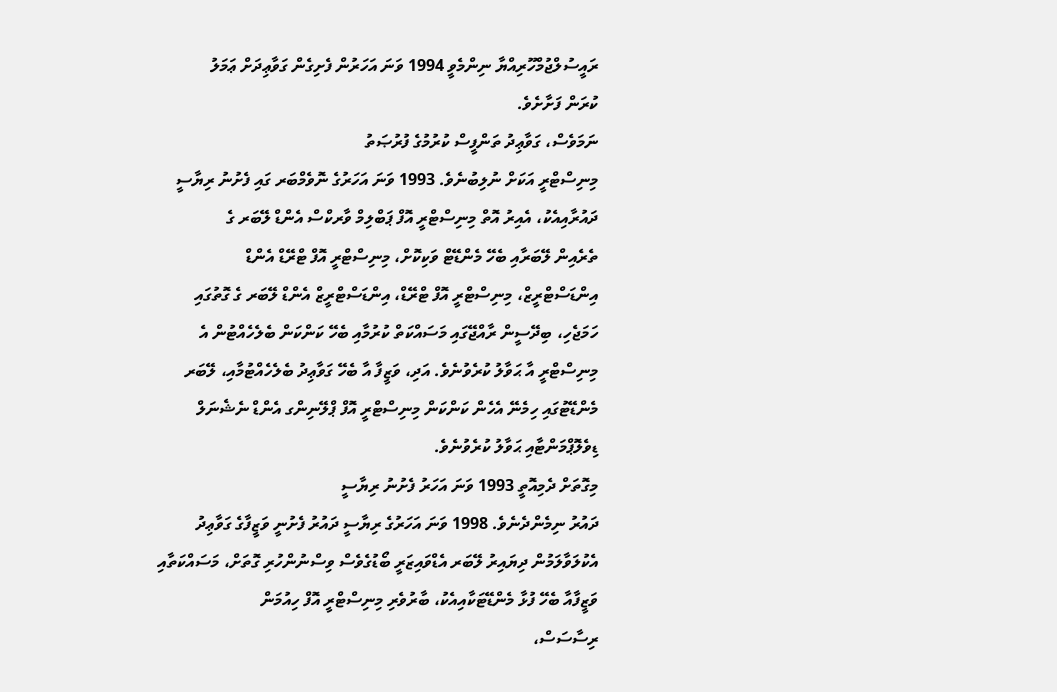ރައީސުލްޖުމްހޫރިއްޔާ ނިންމެވީ 1994 ވަނަ އަހަރުން ފެށިގެން ގަވާޢިދަށް ޢަމަލު
ކުރަން ފަށާށެވެ.
ނަމަވެސް، ގަވާޢިދު ތަންފީސް ކުރުމުގެ ފުރުޞަތު
މިނިސްޓްރީ އަކަށް ނުލިބުނެވެ. 1993 ވަނަ އަހަރުގެ ނޮވެމްބަރ ގައި ފެށުނު ރިޔާސީ
ދައުރާއިއެކު، އެއިރު އޮތް މިނިސްޓްރީ އޮފް ޕަބްލިމް ވާރކްސް އެންޑް ލޭބަރ ގެ
ތެރެއިން ލޭބަރާއި ބެހޭ މެންޑޭޓް ވަކިކޮށް، މިނިސްޓްރީ އޮފް ޓްރޭޑް އެންޑް
އިންޑަސްޓްރީޒް، މިނިސްޓްރީ އޮފް ޓްރޭޑް، އިންޑަސްޓްރީޒް އެންޑް ލޭބަރ ގެ ގޮތުގައި
ހަމަޖެހި، ބިދޭސީން ރާއްޖޭގައި މަސައްކަތް ކުރުމާއި ބެހޭ ކަންކަން ބެލެހެއްޓުން އެ
މިނިސްޓްރީ އާ ޙަވާލު ކުރެވުނެވެ. އަދި، ވަޒީފާ އާ ބެހޭ ގަވާޢިދު ބެލެހެއްޓުމާއި، ލޭބަރ
މެންޑޭޓުގައި ހިމެނޭ އެހެން ކަންކަން މިނިސްޓްރީ އޮފް ޕްލޭނިންގ އެންޑް ނެޝެނަލް
ޑިވެލޮޕްމަންޓާއި ޙަވާލު ކުރެވުނެވެ.
މިގޮތަށް ދެމިއޮތީ 1993 ވަނަ އަހަރު ފެށުނު ރިޔާސީ
ދައުރު ނިމެންދެނެވެ. 1998 ވަނަ އަހަރުގެ ރިޔާސީ ދައުރު ފެށުނީ ވަޒީފާގެ ގަވާޢިދު
އެކުލަވާލަމުން ދިޔައިރު ލޭބަރ އެޑްވައިޒަރީ ބޯޑުގެވެސް ވިސްނުންހުރި ގޮތަށް، މަސައްކަތާއި
ވަޒީފާއާ ބެހޭ ފުޅާ މެންޑޭޓަކާއިއެކު، ބާރުވެރި މިނިސްޓްރީ އޮފް ހިއުމަން
ރިސާސަސް،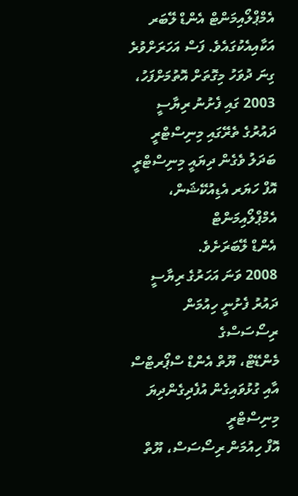އެމްޕްލޯއިމަންޓް އެންޑް ލޭބަރ އަކާއިއެކުގައެވެ. ފަސް އަހަރަށްވުރެ
ގިނަ ދުވަހު މިގޮތަށް އޮތުމަށްފަހު، 2003 ގައި ފެށުނު ރިޔާސީ ދައުރުގެ ތެރޭގައި މިނިސްޓްރީ
ބަދަލު ވެގެން ދިޔައީ މިނިސްޓްރީ އޮފް ހަޔަރ އެޑިއުކޭޝަން، އެމްޕްލޯއިމަންޓް
އެންޑް ލޭބަރަށެވެ.
2008 ވަނަ އަހަރުގެ ރިޔާސީ ދައުރު ފެށުނީ ހިއުމަން ރިސޯސަސްގެ
މެންޑޭޓް، ޔޫތް އެންޑް ސްޕޯރޓްސް އާއި ގުޅުވައިގެން އުފެދިގެންދިޔަ މިނިސްޓްރީ
އޮފް ހިއުމަން ރިސޯސަސް، ޔޫތް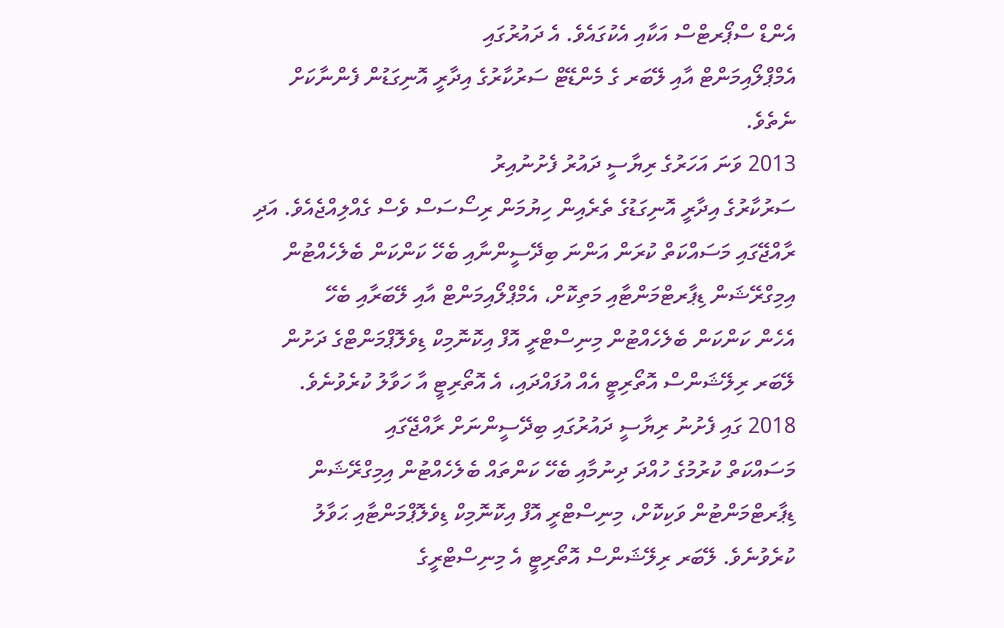އެންޑް ސްޕޯރޓްސް އަކާއި އެކުގައެވެ. އެ ދައުރުގައި
އެމްޕްލޯއިމަންޓް އާއި ލޭބަރ ގެ މެންޑޭޓް ސަރުކާރުގެ އިދާރީ އޮނިގަޑުން ފެންނާކަށް
ނެތެވެ.
2013 ވަނަ އަހަރުގެ ރިޔާސީ ދައުރު ފެށުނުއިރު
ސަރުކާރުގެ އިދާރީ އޮނިގަޑުގެ ތެރެއިން ހިޔުމަން ރިސޯސަސް ވެސް ގެއްލިއްޖެއެވެ. އަދި
ރާއްޖޭގައި މަސައްކަތް ކުރަން އަންނަ ބިދޭސީންނާއި ބެހޭ ކަންކަން ބެލެހެއްޓުން
އިމިގްރޭޝަން ޑިޕާރޓްމަންޓާއި މަތިކޮށް، އެމްޕްލޯއިމަންޓް އާއި ލޭބަރާއި ބެހޭ
އެހެން ކަންކަން ބެލެހެއްޓުން މިނިސްޓްރީ އޮފް އިކޮނޮމިކް ޑިވެލޮޕްމަންޓްގެ ދަށުން
ލޭބަރ ރިލޭޝަންސް އޮތޯރިޓީ އެއް އުފައްދައި، އެ އޮތޯރިޓީ އާ ހަވާލު ކުރެވުނެވެ.
2018 ގައި ފެށުނު ރިޔާސީ ދައުރުގައި ބިދޭސީންނަށް ރާއްޖޭގައި
މަސައްކަތް ކުރުމުގެ ހުއްދަ ދިނުމާއި ބެހޭ ކަންތައް ބެލެހެއްޓުން އިމިގްރޭޝަން
ޑިޕާރޓްމަންޓުން ވަކިކޮށް، މިނިސްޓްރީ އޮފް އިކޮނޮމިކް ޑިވެލޮޕްމަންޓާއި ޙަވާލު
ކުރެވުނެވެ. ލޭބަރ ރިލޭޝަންސް އޮތޯރިޓީ އެ މިނިސްޓްރީގެ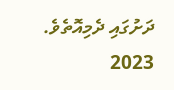ދަށުގައި ދެމިއޮތެވެ.
2023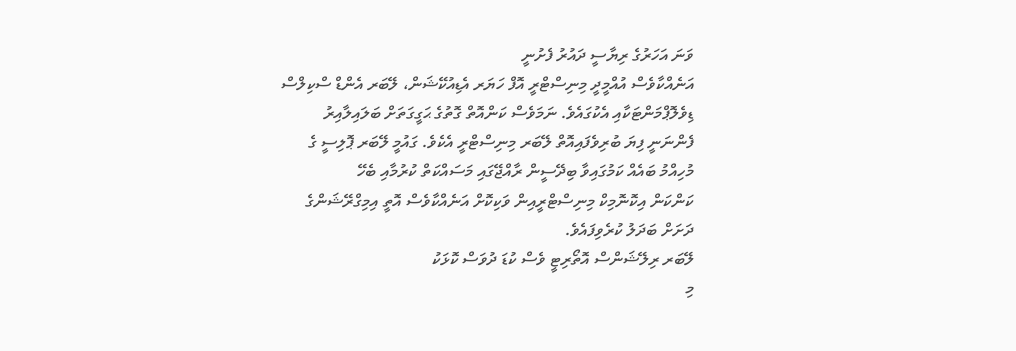ވަނަ އަހަރުގެ ރިޔާސީ ދައުރު ފެށުނީ
އަނެއްކާވެސް އުއްމީދީ މިނިސްޓްރީ އޮފް ހަޔަރ އެޑިއުކޭޝަން، ލޭބަރ އެންޑް ސްކިލްސް
ޑިވެލޮޕްމަންޓަކާއި އެކުގައެވެ. ނަމަވެސް ކަންއޮތް ގޮތުގެ ޙަގީގަތަށް ބަލައިލާއިރު
ފެންނަނީ ފިޔަ ބުރިވެފައިއޮތް ލޭބަރ މިނިސްޓްރީ އެކެވެ. ގައުމީ ލޭބަރ ޕޮލިސީ ގެ
މުހިއްމު ބައެއް ކަމުގައިވާ ބިދޭސީން ރާއްޖޭގައި މަސައްކަތް ކުރުމާއި ބެހޭ
ކަންކަން އިކޮނޮމިކް މިނިސްޓްރީއިން ވަކިކޮށް އަނެއްކާވެސް އޮތީ އިމިގްރޭޝަންގެ
ދަށަށް ބަދަލު ކުރެވިފައެވެ.
ލޭބަރ ރިލޭޝަންސް އޮތޯރިޓީ ވެސް ކުޑަ ދުވަސް ކޮޅަކު
މި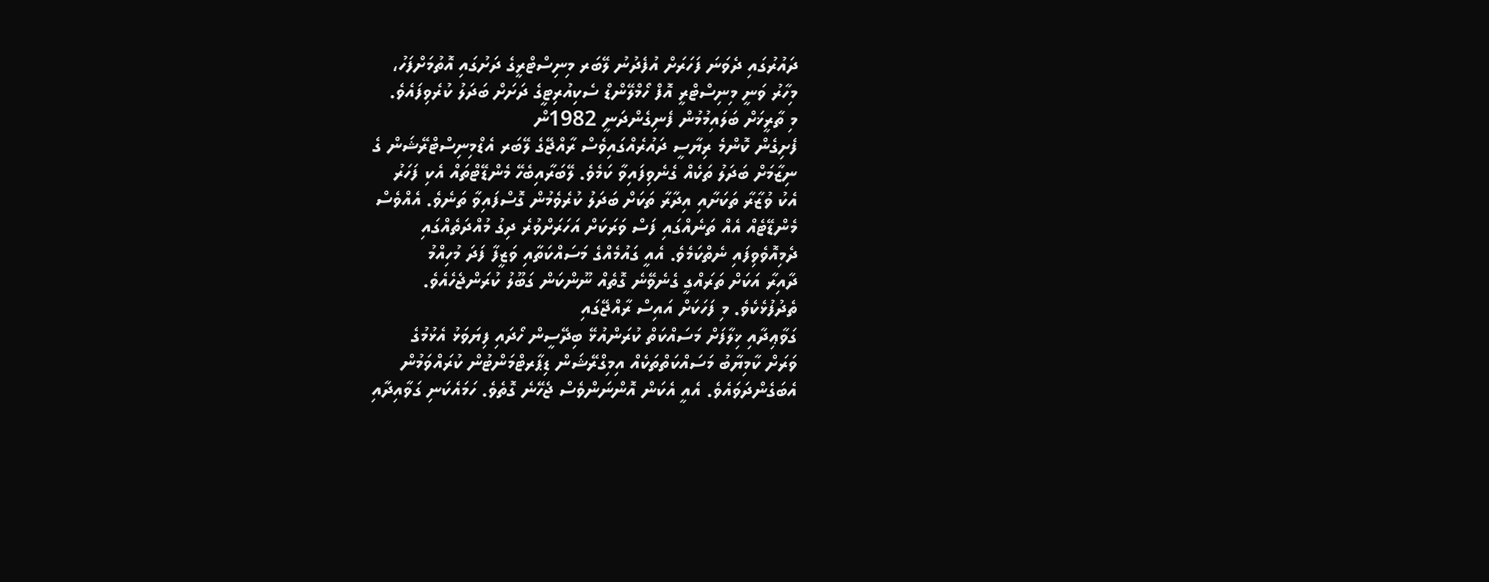ދައުރުގައި ދެވަނަ ފަހަރަށް އުފެދުނު ލޭބަރ މިނިސްޓްރީގެ ދަށުގައި އޮތުމަށްފަހު،
މިހާރު ވަނީ މިނިސްޓްރީ އޮފް ހޯމްލޭންޑް ސެކިއުރިޓީގެ ދަށަށް ބަދަލު ކުރެވިފައެވެ.
މި ތާރީޚަށް ބަލައިމުމުން ފެނިގެންދަނީ 1982ން
ފެށިގެން ކޮންމެ ރިޔާސީ ދައުރެއްގައިވެސް ރާއްޖޭގެ ލޭބަރ އެޑްމިނިސްޓްރޭޝަން ގެ
ނިޒާމަށް ބަދަލު ތަކެއް ގެނެވިފައިވާ ކަމެވެ. ލޭބަރާއިބެހޭ މެންޑޭޓްތައް އެކި ފަހަރު
އެކު ވުޒާރާ ތަކަށާއި އިދާރާ ތަކަށް ބަދަލު ކުރެވެމުން ގޮސްފައިވާ ތަނެވެ. އެއްވެސް
މެންޑޭޓެއް އެއް ތަނެއްގައި ފަސް ވަރަކަށް އަހަރަށްވުރެ ދިގު މުއްދަތެއްގައި
ދެމިއޮވެވިފައި ނެތްކަމެވެ. އެއީ ގައުމެއްގެ މަސައްކަތާއި ވަޒީފާ ފަދަ މުހިއްމު
ދާއިރާ އަކަށް ތަރައްގީ ގެނެވޭނެ ގޮތެއް ނޫންކަން ގަބޫލު ކުރަންޖެހެއެވެ.
ތެދުފުޅެކެވެ. މި ފަހަކަށް އައިސް ރާއްޖޭގައި
ގަވާޢިދާއި ޚިލާފަށް މަސައްކަތް ކުރަންއުޅޭ ބިދޭސީން ހޯދައި ފިޔަވަޅު އެޅުމުގެ
ވަރަށް ކާމިޔާބު މަސައްކަތްތަކެއް އިމިގްރޭޝަން ޑިޕާރޓްމަންޓުން ކުރައްވަމުން
އެބަގެންދަވައެވެ. އެއީ އެކަން އޮންނަންވެސް ޖެހޭނެ ގޮތެވެ. ހަމައެކަނި ގަވާއިދާއި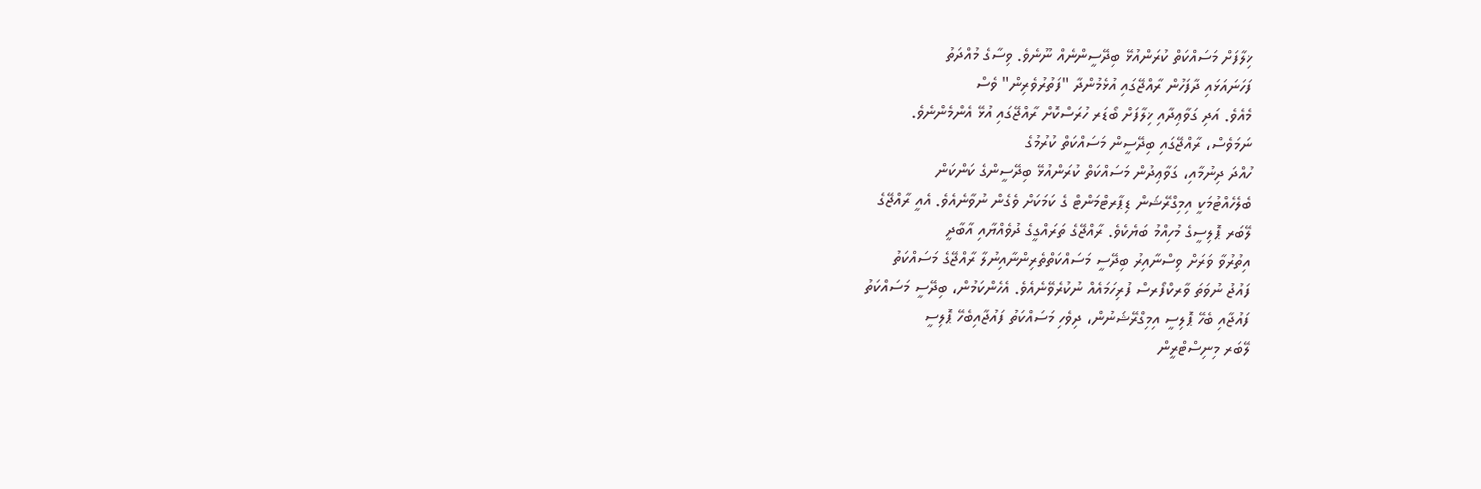ޚިލާފަށް މަސައްކަތް ކުރަންއުޅޭ ބިދޭސީންނެއް ނޫނެވެ. ވިސާގެ މުއްދަތު
ފަހަނައަޅައި ދާފަހުން ރާއްޖޭގައި އުޅެމުންދާ "ފަތުރުވެރިން" ވެސް
މެއެވެ. އަދި ގަވާޢިދާއި ޚިލާފަށް ބޯޑަރ ހުރަސްކޮށް ރާއްޖޭގައި އުޅޭ އެންމެންނެވެ.
ނަމަވެސް، ރާއްޖޭގައި ބިދޭސީން މަސައްކަތް ކުރުމުގެ
ހުއްދަ ދިނުމާއި، ގަވާޢިދުން މަސައްކަތް ކުރަންއުޅޭ ބިދޭސީންގެ ކަންކަން
ބެލެހެއްޓުމަކީ އިމިގްރޭޝަން ޑިޕާރޓްމަންޓް ގެ ކަމަކަށް ވެގެން ނުވާނެއެވެ. އެއީ ރާއްޖޭގެ
ލޭބަރ ޕޮލިސީގެ މުހިއްމު ބަޔެކެވެ. ރާއްޖޭގެ ތަރައްގީގެ ދުވެއްޔާއި އާބާދީ
އިތުރުވާ ވަރަށް ވިސްނާއިރު ބިދޭސީ މަސައްކަތްތެރިންނާއިނުލާ ރާއްޖޭގެ މަސައްކަތު
ފައުޖު ނުވަތަ ވާރކްފޯރސް ފުރިހަމައެއް ނުކުރެވޭނެއެވެ. އެހެންކަމުން، ބިދޭސީ މަސައްކަތު
ފައުޖާއި ބެހޭ ޕޮލިސީ އިމިގްރޭޝަނުން، ދިވެހި މަސައްކަތު ފައުޖާއިބެހޭ ޕޮލިސީ
ލޭބަރ މިނިސްޓްރީން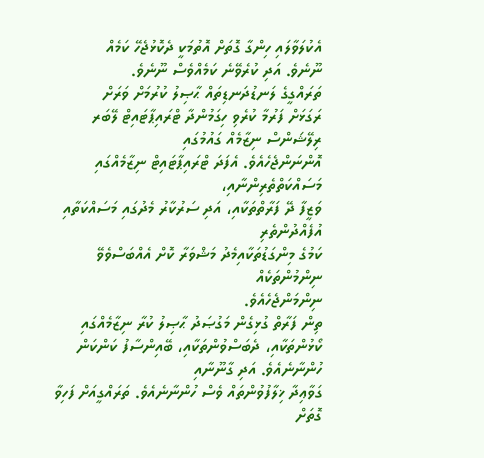އެކުލަވާލައި ހިންގާ ގޮތަށް އޮތުމަކީ ދެކޮޅުޖެހޭ ކަމެއް
ނޫނެވެ. އަދި ކުރެވޭނެ ކަމެއްވެސް ނޫނެވެ.
ތަރައްގީގެ ލަނޑުދަނޑިތައް ޙާޞިލު ކުރުމަށް ވަރަށް
ރަގަޅަށް ފަރުމާ ކުރެވި ހިގަމުންދާ ޓްރައިޕާޓައިޓް ލޭބަރ ރިލޭޝަންސް ނިޒާމެއް ގައުމުގައި
އޮންނަންޖެހެއެވެ. އެފަދަ ޓްރައިޕާޓައިޓް ނިޒާމެއްގައި މަސައްކަތްތެރިންނާއި،
ވަޒީފާ ދޭ ފަރާތްތަކާއި، އަދި ސަރުކާރު މެދުގައި މަސައްކަތާއި އުފެއްދުންތެރި
ކަމުގެ މިންގަޑުތަކާއިމެދު މަޝްވަރާ ކޮށް އެއްބަސްވެވޭ ނިންމުންތަކެއް
ނިންމަންޖެހެއެވެ.
ތިން ފަރާތް ގުޅިގެން މަގުޞަދު ޙާޞިލު ކުރާ ނިޒާމެއްގައި
ކޯޅުންތަކާއި، ދެބަސްވުންތަކާއި، ބޭއިންސާފު ކަންކަން ހުންނާނެއެވެ. އަދި ގާނޫނާއި
ގަވާޢިދާ ޚިލާފުވުންތައް ވެސް ހުންނާނެއެވެ. ތަރައްގީއަށް ފަހިވާ ގޮތަށް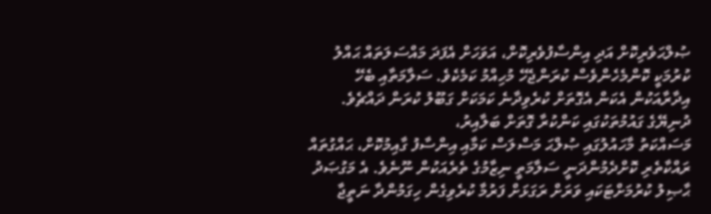ޞުލްޙަވެރިކޮށް އަދި އިންސާފުވެރިކޮށް، އަވަހަށް އެފަދަ މައްސަލަތައް ޙައްލު
ކުރުމަކީ ކޮންމެހެންވެސް ކުރަންޖެހޭ މުހިއްމު ކަމެކެވެ. ސަލާމަތާއި ބެހޭ
އިދާރާއަކުން އެކަން އެގޮތަށް ކުރެވިދާނެ ކަމަކަށް ގަބޫލު ކުރަން ދައްޗެވެ.
ދުނިޔޭގެ ގައުމުތަކުގައި ކަންކުރާ ގޮތަށް ބަލާއިރު،
މަސައްކަތު މާހައުލުގައި ޞުލްޙަ މަސްލަސް ކަމާއި އިންސާފު ގާއިމުކޮށް، ޙައްގުތައް
ރައްކާތެރި ކޮށްދެމުންދަނީ ސަލާމަތީ ނިޒާމުގެ ތެރެއަކުން ނޫނެވެ. އެ މަގުޞަދު
ޙާޞިލު ކުރުމަށްޓަކައި ވަރަށް ރަގަޅަށް ފަރުމާ ކުރެވިގެން ހިގަމުންދާ ނަތީޖާ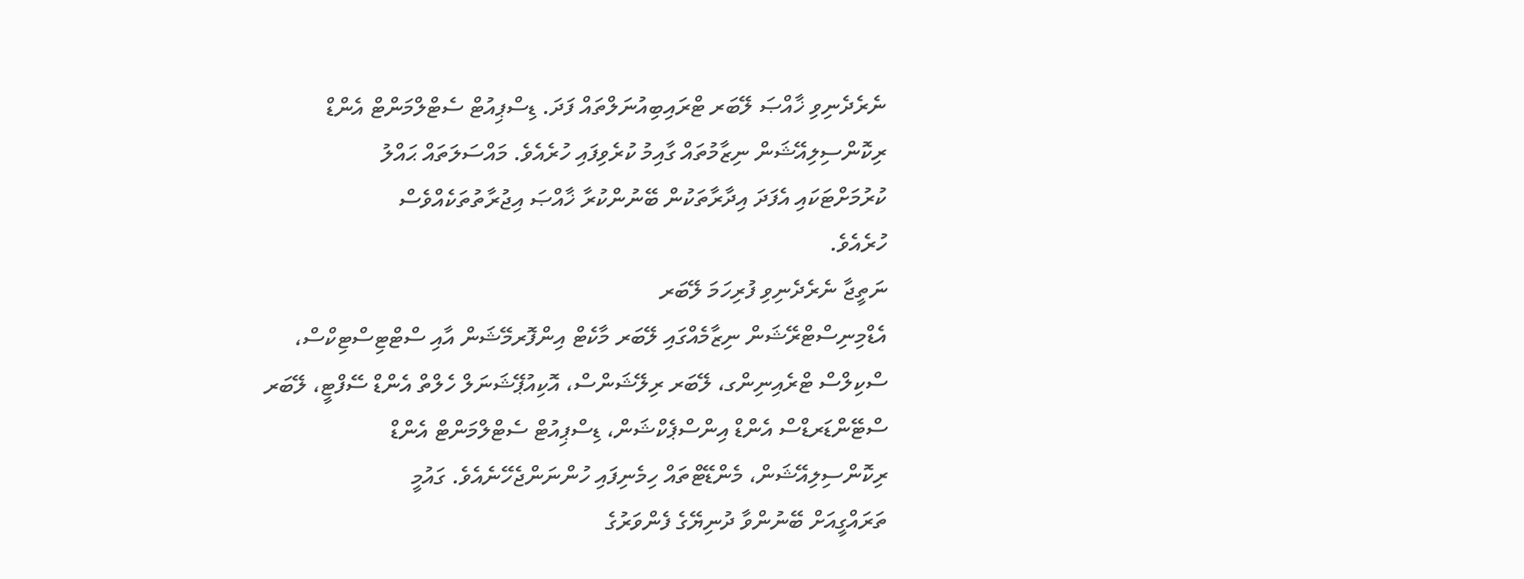ނެރެދެނިވި ޚާއްޞަ ލޭބަރ ޓްރައިބިއުނަލްތައް ފަދަ. ޑިސްޕިއުޓް ސެޓްލްމަންޓް އެންޑް
ރިކޮންސިލިއޭޝަން ނިޒާމުތައް ގާއިމު ކުރެވިފައި ހުރެއެވެ. މައްސަލަތައް ޙައްލު
ކުރުމަށްޓަކައި އެފަދަ އިދާރާތަކުން ބޭނުންކުރާ ޚާއްޞަ އިޖުރާތުތަކެއްވެސް
ހުރެއެވެ.
ނަތީޖާ ނެރެދެނިވި ފުރިހަމަ ލޭބަރ
އެޑްމިނިސްޓްރޭޝަން ނިޒާމެއްގައި ލޭބަރ މާކެޓް އިންފޮރމޭޝަން އާއި ސްޓްޓިސްޓިކްސް،
ސްކިލްސް ޓްރެއިނިންގ، ލޭބަރ ރިލޭޝަންސް، އޮކިއުޕޭޝަނަލް ހެލްތް އެންޑް ސޭފްޓީ، ލޭބަރ
ސްޓޭންޑަރޑްސް އެންޑް އިންސްޕެކްޝަން، ޑިސްޕިއުޓް ސެޓްލްމަންޓް އެންޑް
ރިކޮންސިލިއޭޝަން، މެންޑޭޓްތައް ހިމެނިފައި ހުންނަންޖެހޭނެއެވެ. ގައުމީ
ތަރައްގީއަށް ބޭނުންވާ ދުނިޔޭގެ ފެންވަރުގެ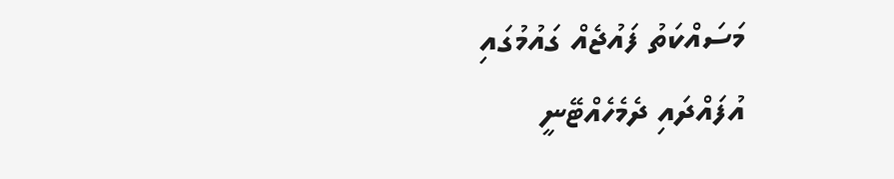މަސައްކަތު ފައުޖެއް ގައުމުގައި
އުފައްދައި ދެމެހެއްޓޭނީ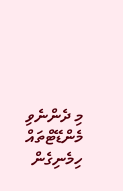މި ދެންނެވި މެންޑޭޓްތައް ހިމެނިގެން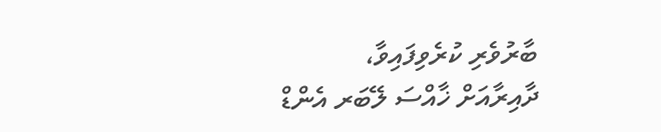ބާރުވެރި ކުރެވިފައިވާ،
ދާއިރާއަށް ޚާއްސަ ލޭބަރ އެންޑް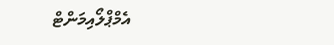އެމްޕްލޯއިމަންޓް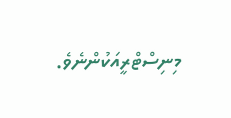މިނިސްޓްރީއަކުންނެވެ.